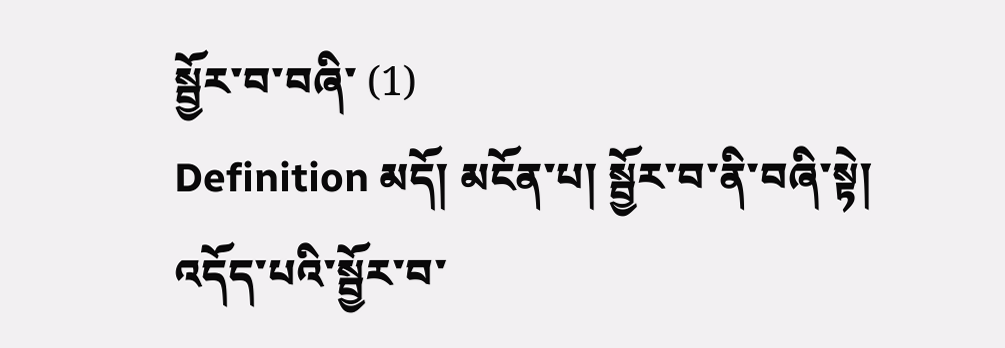སྦྱོར་བ་བཞི་ (1)
Definition མདོ། མངོན་པ། སྦྱོར་བ་ནི་བཞི་སྟེ། འདོད་པའི་སྦྱོར་བ་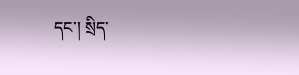དང་། སྲིད་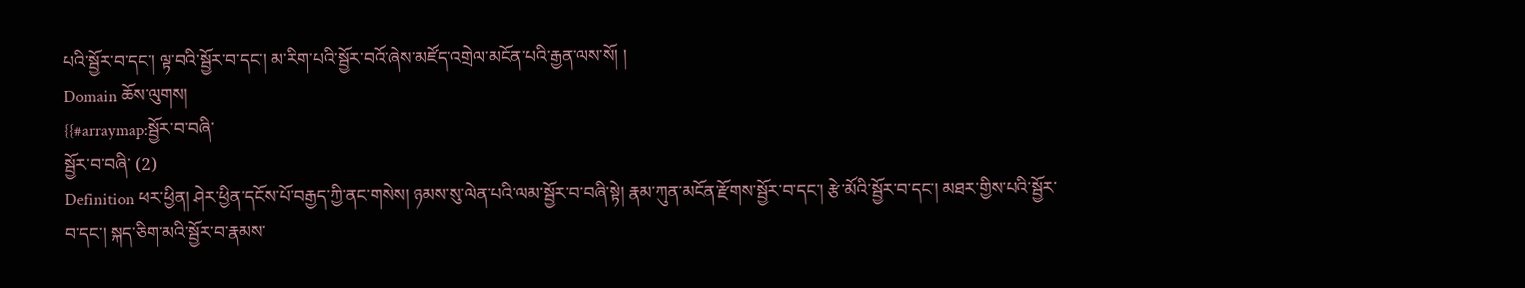པའི་སྦྱོར་བ་དང་། ལྟ་བའི་སྦྱོར་བ་དང་། མ་རིག་པའི་སྦྱོར་བའོ་ཞེས་མཛོད་འགྲེལ་མངོན་པའི་རྒྱན་ལས་སོ། །
Domain ཆོས་ལུགས།
{{#arraymap:སྦྱོར་བ་བཞི་
སྦྱོར་བ་བཞི་ (2)
Definition ཕར་ཕྱིན། ཤེར་ཕྱིན་དངོས་པོ་བརྒྱད་ཀྱི་ནང་གསེས། ཉམས་སུ་ལེན་པའི་ལམ་སྦྱོར་བ་བཞི་སྟེ། རྣམ་ཀུན་མངོན་རྫོགས་སྦྱོར་བ་དང་། རྩེ་མོའི་སྦྱོར་བ་དང་། མཐར་གྱིས་པའི་སྦྱོར་བ་དང་། སྐད་ཅིག་མའི་སྦྱོར་བ་རྣམས་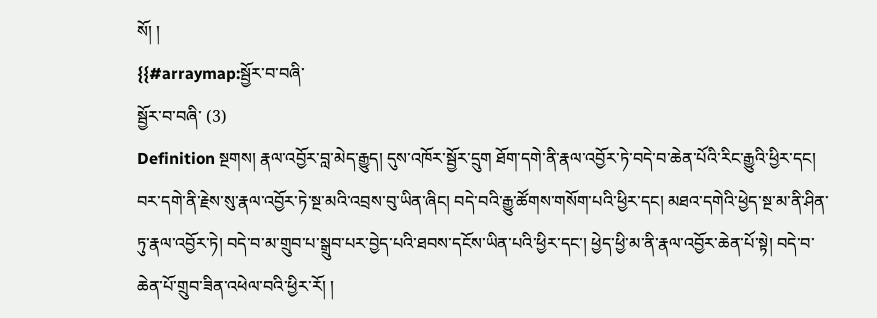སོ། །
{{#arraymap:སྦྱོར་བ་བཞི་
སྦྱོར་བ་བཞི་ (3)
Definition སྔགས། རྣལ་འབྱོར་བླ་མེད་རྒྱུད། དུས་འཁོར་སྦྱོར་དྲུག ཐོག་དགེ་ནི་རྣལ་འབྱོར་ཏེ་བདེ་བ་ཆེན་པོའི་རིང་རྒྱུའི་ཕྱིར་དང། བར་དགེ་ནི་རྗེས་སུ་རྣལ་འབྱོར་ཏེ་སྔ་མའི་འབྲས་བུ་ཡིན་ཞིང། བདེ་བའི་རྒྱུ་ཚོགས་གསོག་པའི་ཕྱིར་དང། མཐའ་དགེའི་ཕྱེད་སྔ་མ་ནི་ཤིན་ཏུ་རྣལ་འབྱོར་ཏེ། བདེ་བ་མ་གྲུབ་པ་སྒྲུབ་པར་བྱེད་པའི་ཐབས་དངོས་ཡིན་པའི་ཕྱིར་དང་། ཕྱེད་ཕྱི་མ་ནི་རྣལ་འབྱོར་ཆེན་པོ་སྟེ། བདེ་བ་ཆེན་པོ་གྲུབ་ཟིན་འཕེལ་བའི་ཕྱིར་རོ། །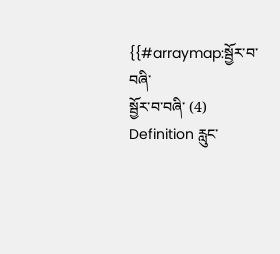{{#arraymap:སྦྱོར་བ་བཞི་
སྦྱོར་བ་བཞི་ (4)
Definition རླུང་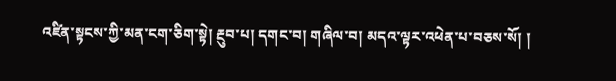འཛིན་སྟངས་ཀྱི་མན་ངག་ཅིག་སྟེ། རྔུབ་པ། དགང་བ། གཞིལ་བ། མདའ་ལྟར་འཕེན་པ་བཅས་སོ། །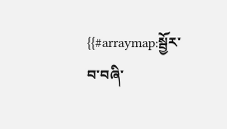{{#arraymap:སྦྱོར་བ་བཞི་